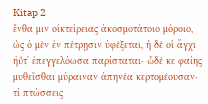Kitap 2
ἔνθα μιν οἰκτείρειας ἀκοσμοτάτοιο μόροιο,
ὡς ὁ μὲν ἐν πέτρῃσιν ὑφέξεται, ἡ δέ οἱ ἄγχι
ἠΰτʼ ἐπεγγελόωσα παρίσταται· ὧδέ κε φαίης
μυθεῖσθαι μύραιναν ἀπηνέα κερτομέουσαν·
τί πτώσσεις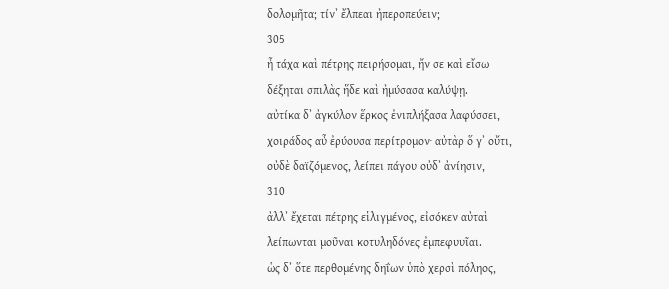δολομῆτα; τίνʼ ἔλπεαι ἠπεροπεύειν;
305
ἦ τάχα καὶ πέτρης πειρήσομαι, ἤν σε καὶ εἴσω
δέξηται σπιλὰς ἥδε καὶ ἠμύσασα καλύψῃ.
αὐτίκα δʼ ἀγκύλον ἕρκος ἐνιπλήξασα λαφύσσει,
χοιράδος αὖ ἐρύουσα περίτρομον· αὐτὰρ ὅ γʼ οὔτι,
οὐδὲ δαϊζόμενος, λείπει πάγου οὐδʼ ἀνίησιν,
310
ἀλλʼ ἔχεται πέτρης εἱλιγμένος, εἰσόκεν αὐταὶ
λείπωνται μοῦναι κοτυληδόνες ἐμπεφυυῖαι.
ὡς δʼ ὅτε περθομένης δηΐων ὑπὸ χερσὶ πόληος,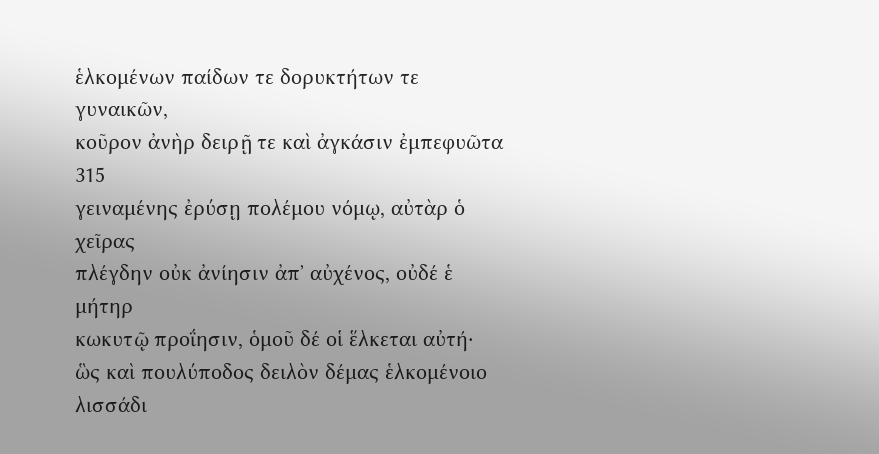ἑλκομένων παίδων τε δορυκτήτων τε γυναικῶν,
κοῦρον ἀνὴρ δειρῇ τε καὶ ἀγκάσιν ἐμπεφυῶτα
315
γειναμένης ἐρύσῃ πολέμου νόμῳ, αὐτὰρ ὁ χεῖρας
πλέγδην οὐκ ἀνίησιν ἀπʼ αὐχένος, οὐδέ ἑ μήτηρ
κωκυτῷ προΐησιν, ὁμοῦ δέ οἱ ἕλκεται αὐτή·
ὣς καὶ πουλύποδος δειλὸν δέμας ἑλκομένοιο
λισσάδι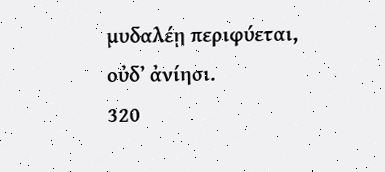μυδαλέῃ περιφύεται, οὐδʼ ἀνίησι.
320